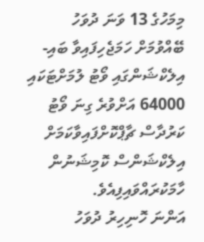މިމަހުގެ 13 ވަނަ ދުވަހު ބޭއްވުމަށް ހަމަޖެހިފައިވާ ބައި-އިލެކްޝަންގައި ވޯޓު ލުމަށްޓަކައި 64000 އަށްވުރެ ގިނަ ވޯޓު ކަރުދާސް ޗާޕްކޮށްފައިވާކަމަށް އިލެކްޝަންސް ކޮމިޝަނުން ހާމަކުރައްވައިފިއެވެ.
އަންނަ ހޮނިހިރު ދުވަހު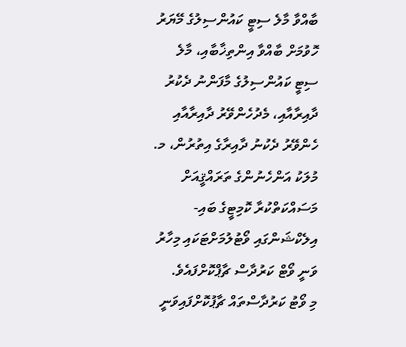ބާއްވާ މާލެ ސިޓީ ކައުންސިލުގެ މޭޔަރު ހޮވުމަށް ބާއްވާ އިންތިޚާބާއި، މާލެ ސިޓީ ކައުންސިލުގެ މާފަންނު ދެކުރު ދާއިރާއާއި، މެދުހެންވޭރު ދާއިރާއާއި ހެންވޭރު ދެކުނު ދާއިރާގެ އިތުރުން، މ. މުލަކު އަންހެނުންގެ ތަރައްޤީއަށް މަސައްކަތްކުރާ ކޮމިޓީގެ ބައި-އިލެކްޝަންގައި ވޯޓުލުމަށްޓަކައި މިހާރު ވަނީ ވޯޓް ކަރުދާސް ޗާޕްކޮށްފައެވެ.
މި ވޯޓު ކަރުދާސްތައް ޗާޕުކޮށްފައިވަނީ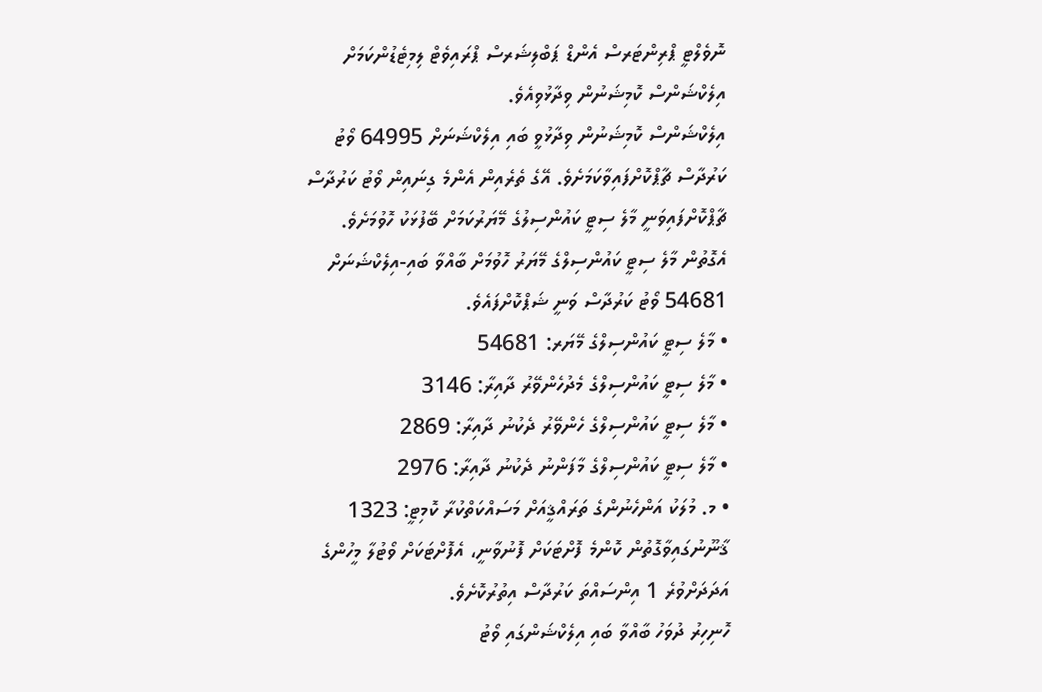ނޮވެލްޓީ ޕްރިންޓަރސް އެންޑް ޕަބްލިޝަރސް ޕްރައިވެޓް ލިމިޓެޑުންކަމަށް އިލެކްޝަންސް ކޮމިޝަނުން ވިދާޅުވިއެވެ.
އިލެކްޝަންސް ކޮމިޝަނުން ވިދާޅުވީ ބައި އިލެކްޝަނަށް 64995 ވޯޓު ކަރުދާސް ޗާޕްކޮށްފައިވާކަމަށެވެ. އޭގެ ތެރެއިން އެންމެ ގިނައިން ވޯޓު ކަރުދާސް ޗާޕްކޮށްފައިވަނީ މާލެ ސިޓީ ކައުންސިލުގެ މޭޔަރުކަމަށް ބޭފުޅަކު ހޮވުމަށެވެ. އެގޮތުން މާލެ ސިޓީ ކައުންސިލްގެ މޭޔަރު ހޮވުމަށް ބާއްވާ ބައި-އިލެކްޝަނަށް 54681 ވޯޓު ކަރުދާސް ވަނީ ޝަޕްކޮށްފައެވެ.
• މާލެ ސިޓީ ކައުންސިލްގެ މޭޔަރ: 54681
• މާލެ ސިޓީ ކައުންސިލްގެ މެދުހެންވޭރު ދާއިރާ: 3146
• މާލެ ސިޓީ ކައުންސިލްގެ ހެންވޭރު ދެކުނު ދާއިރާ: 2869
• މާލެ ސިޓީ ކައުންސިލްގެ މާފަންނު ދެކުނު ދާއިރާ: 2976
• މ. މުލަކު އަންހެނުންގެ ތަރައްޤީއަށް މަސައްކަތްކުރާ ކޮމިޓީ: 1323
ޤާނޫނުގައިވާގޮތުން ކޮންމެ ފޮށްޓަކަށް ފޮނުވާނީ، އެފޮށްޓަކަށް ވޯޓުލާ މީހުންގެ އަދަދަށްވުރެ 1 އިންސައްތަ ކަރުދާސް އިތުރުކޮށެވެ.
ހޮނިހިރު ދުވަހު ބާއްވާ ބައި އިލެކްޝަންގައި ވޯޓު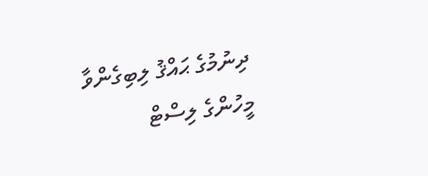ދިނުމުގެ ޙައްޤު ލިބިގެންވާ މީހުންގެ ލިސްޓް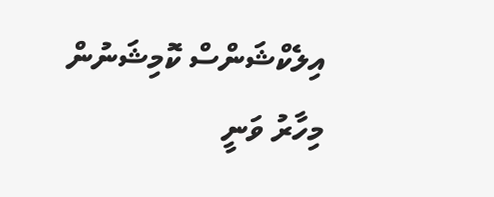އިލެކްޝަންސް ކޮމިޝަނުން މިހާރު ވަނީ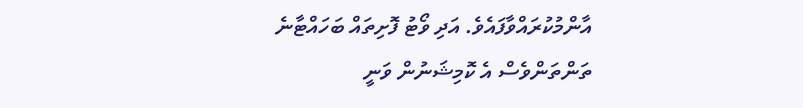އާންމުކުރައްވާފައެވެ. އަދި ވޯޓު ފޮށިތައް ބަހައްޓާނެ ތަންތަންވެސް އެ ކޮމިޝަނުން ވަނީ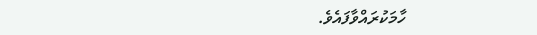ހާމަކުރައްވާފައެވެ.